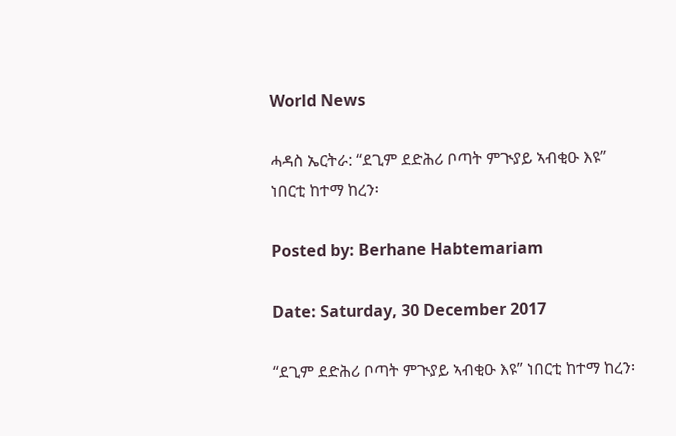World News

ሓዳስ ኤርትራ: “ደጊም ደድሕሪ ቦጣት ምጒያይ ኣብቂዑ እዩ” ነበርቲ ከተማ ከረን፡

Posted by: Berhane Habtemariam

Date: Saturday, 30 December 2017

“ደጊም ደድሕሪ ቦጣት ምጒያይ ኣብቂዑ እዩ” ነበርቲ ከተማ ከረን፡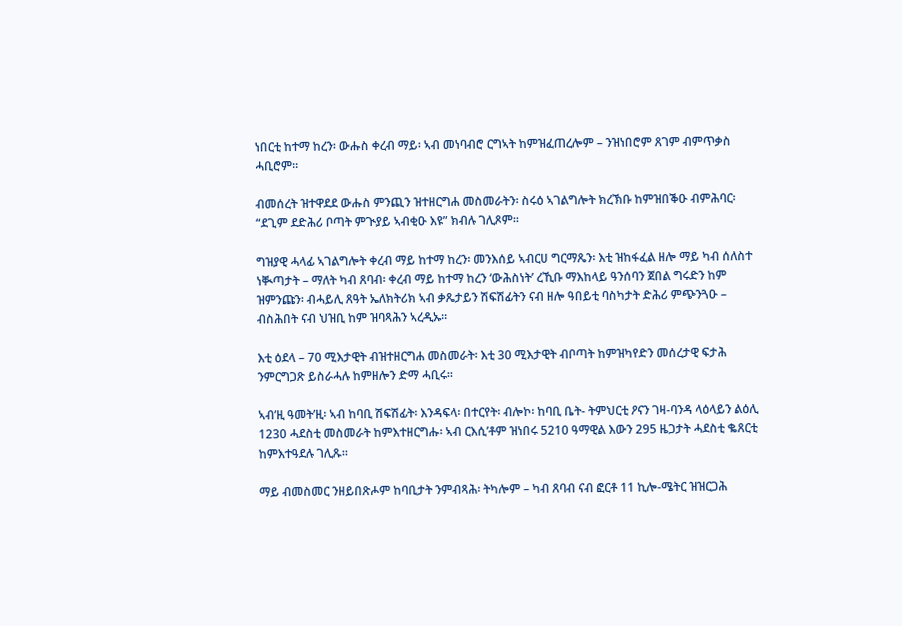ነበርቲ ከተማ ከረን፡ ውሑስ ቀረብ ማይ፡ ኣብ መነባብሮ ርግኣት ከምዝፈጠረሎም – ንዝነበሮም ጸገም ብምጥቃስ ሓቢሮም።

ብመሰረት ዝተዋደደ ውሑስ ምንጪን ዝተዘርግሐ መስመራትን፡ ስሩዕ ኣገልግሎት ክረኽቡ ከምዝበቕዑ ብምሕባር፡ “ደጊም ደድሕሪ ቦጣት ምጒያይ ኣብቂዑ እዩ” ክብሉ ገሊጾም።

ግዝያዊ ሓላፊ ኣገልግሎት ቀረብ ማይ ከተማ ከረን፡ መንእሰይ ኣብርሀ ግርማጼን፡ እቲ ዝከፋፈል ዘሎ ማይ ካብ ሰለስተ ነቚጣታት – ማለት ካብ ጸባብ፡ ቀረብ ማይ ከተማ ከረን ‘ውሕስነት’ ረኺቡ ማእከላይ ዓንሰባን ጀበል ግሩድን ከም ዝምንጩን፡ ብሓይሊ ጸዓት ኤለክትሪክ ኣብ ቃጼታይን ሽፍሽፊትን ናብ ዘሎ ዓበይቲ ባስካታት ድሕሪ ምጭንጓዑ – ብስሕበት ናብ ህዝቢ ከም ዝባጻሕን ኣረዲኡ።

እቲ ዕደላ – 70 ሚእታዊት ብዝተዘርግሐ መስመራት፡ እቲ 30 ሚእታዊት ብቦጣት ከምዝካየድን መሰረታዊ ፍታሕ ንምርግጋጽ ይስራሓሉ ከምዘሎን ድማ ሓቢሩ።

ኣብ’ዚ ዓመት’ዚ፡ ኣብ ከባቢ ሽፍሽፊት፡ እንዳፍላ፡ በተርየት፡ ብሎኮ፡ ከባቢ ቤት- ትምህርቲ ዖናን ገዛ-ባንዳ ላዕላይን ልዕሊ 1230 ሓደስቲ መስመራት ከምእተዘርግሑ፡ ኣብ ርእሲ’ቶም ዝነበሩ 5210 ዓማዊል እውን 295 ዜጋታት ሓደስቲ ቈጸርቲ ከምእተዓደሉ ገሊጹ።

ማይ ብመስመር ንዘይበጽሖም ከባቢታት ንምብጻሕ፡ ትካሎም – ካብ ጸባብ ናብ ፎርቶ 11 ኪሎ-ሜትር ዝዝርጋሕ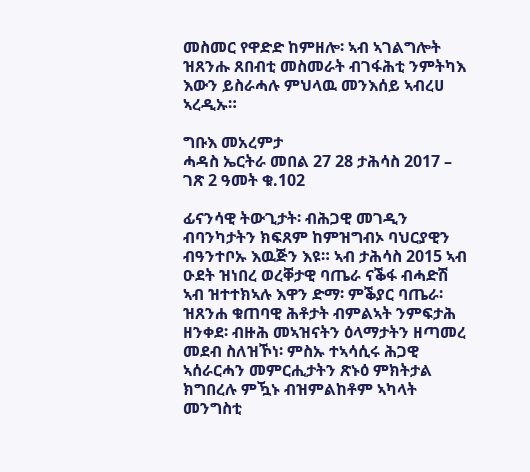መስመር የዋድድ ከምዘሎ፡ ኣብ ኣገልግሎት ዝጸንሑ ጸበብቲ መስመራት ብገፋሕቲ ንምትካእ እውን ይስራሓሉ ምህላዉ መንእሰይ ኣብረሀ ኣረዲኡ።

ግቡእ መአረምታ
ሓዳስ ኤርትራ መበል 27 28 ታሕሳስ 2017 – ገጽ 2 ዓመት ቁ.102

ፊናንሳዊ ትውጊታት፡ ብሕጋዊ መገዲን ብባንካታትን ክፍጸም ከምዝግብኦ ባህርያዊን ብዓንተቦኡ እዉጅን እዩ። ኣብ ታሕሳስ 2015 ኣብ ዑደት ዝነበረ ወረቐታዊ ባጤራ ናቕፋ ብሓድሽ ኣብ ዝተተክኣሉ እዋን ድማ፡ ምቕያር ባጤራ፡ ዝጸንሐ ቁጠባዊ ሕቶታት ብምልኣት ንምፍታሕ ዘንቀደ፡ ብዙሕ መኣዝናትን ዕላማታትን ዘጣመረ መደብ ስለዝኾነ፡ ምስኡ ተኣሳሲሩ ሕጋዊ ኣሰራርሓን መምርሒታትን ጽኑዕ ምክትታል ክግበረሉ ምዃኑ ብዝምልከቶም ኣካላት መንግስቲ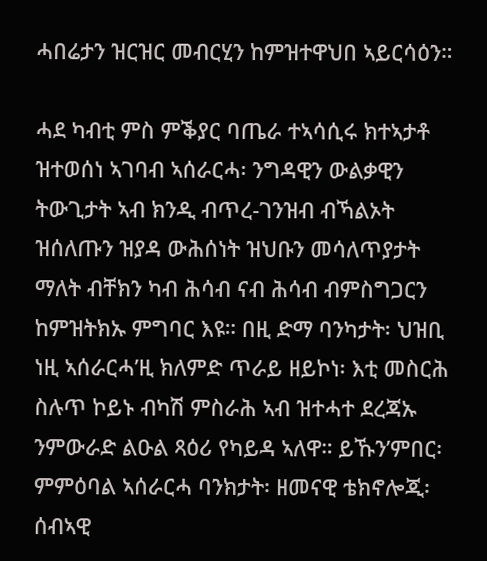ሓበሬታን ዝርዝር መብርሂን ከምዝተዋህበ ኣይርሳዕን።

ሓደ ካብቲ ምስ ምቕያር ባጤራ ተኣሳሲሩ ክተኣታቶ ዝተወሰነ ኣገባብ ኣሰራርሓ፡ ንግዳዊን ውልቃዊን ትውጊታት ኣብ ክንዲ ብጥረ-ገንዝብ ብኻልኦት ዝሰለጡን ዝያዳ ውሕሰነት ዝህቡን መሳለጥያታት ማለት ብቸክን ካብ ሕሳብ ናብ ሕሳብ ብምስግጋርን ከምዝትክኡ ምግባር እዩ። በዚ ድማ ባንካታት፡ ህዝቢ ነዚ ኣሰራርሓ’ዚ ክለምድ ጥራይ ዘይኮነ፡ እቲ መስርሕ ስሉጥ ኮይኑ ብካሽ ምስራሕ ኣብ ዝተሓተ ደረጃኡ ንምውራድ ልዑል ጻዕሪ የካይዳ ኣለዋ። ይኹን’ምበር፡ ምምዕባል ኣሰራርሓ ባንክታት፡ ዘመናዊ ቴክኖሎጂ፡ ሰብኣዊ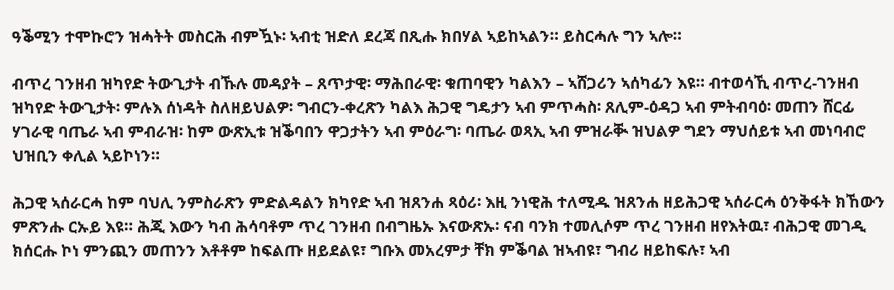ዓቕሚን ተሞኩሮን ዝሓትት መስርሕ ብምዃኑ፡ ኣብቲ ዝድለ ደረጃ በጺሑ ክበሃል ኣይከኣልን። ይስርሓሉ ግን ኣሎ።

ብጥረ ገንዘብ ዝካየድ ትውጊታት ብኹሉ መዳያት – ጸጥታዊ፡ ማሕበራዊ፡ ቁጠባዊን ካልእን – ኣሸጋሪን ኣሰካፊን እዩ። ብተወሳኺ ብጥረ-ገንዘብ ዝካየድ ትውጊታት፡ ምሉእ ሰነዳት ስለዘይህልዎ፡ ግብርን-ቀረጽን ካልእ ሕጋዊ ግዴታን ኣብ ምጥሓስ፡ ጸሊም-ዕዳጋ ኣብ ምትብባዕ፡ መጠን ሸርፊ ሃገራዊ ባጤራ ኣብ ምብራዝ፡ ከም ውጽኢቱ ዝቕባበን ዋጋታትን ኣብ ምዕራግ፡ ባጤራ ወጻኢ ኣብ ምዝራቚ ዝህልዎ ግደን ማህሰይቱ ኣብ መነባብሮ ህዝቢን ቀሊል ኣይኮነን።

ሕጋዊ ኣሰራርሓ ከም ባህሊ ንምስራጽን ምድልዳልን ክካየድ ኣብ ዝጸንሐ ጻዕሪ፡ እዚ ንነዊሕ ተለሚዱ ዝጸንሐ ዘይሕጋዊ ኣሰራርሓ ዕንቅፋት ክኸውን ምጽንሑ ርኡይ እዩ። ሕጂ እውን ካብ ሕሳባቶም ጥረ ገንዘብ በብግዜኡ እናውጽኡ፡ ናብ ባንክ ተመሊሶም ጥረ ገንዘብ ዘየእትዉ፣ ብሕጋዊ መገዲ ክሰርሑ ኮነ ምንጪን መጠንን እቶቶም ከፍልጡ ዘይደልዩ፣ ግቡእ መአረምታ ቸክ ምቕባል ዝኣብዩ፣ ግብሪ ዘይከፍሉ፣ ኣብ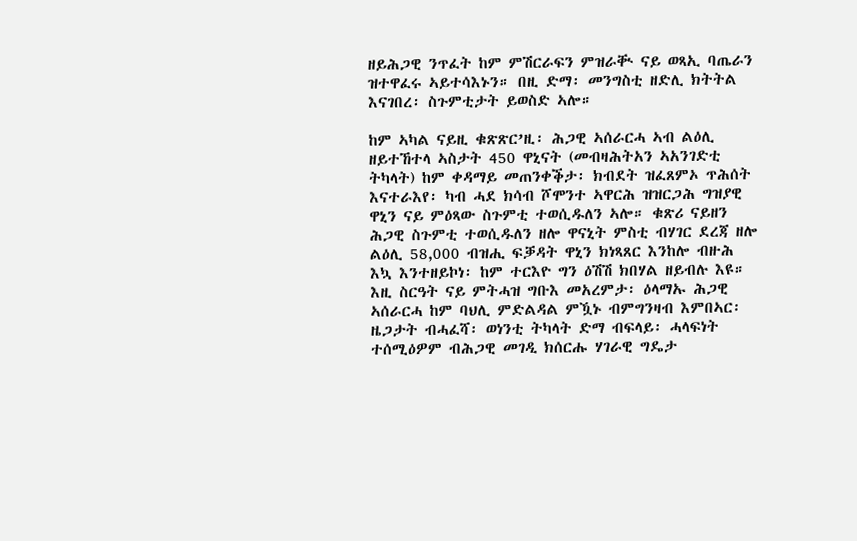ዘይሕጋዊ ንጥፈት ከም ምሽርራፍን ምዝራቚ ናይ ወጻኢ ባጤራን ዝተዋፈሩ ኣይተሳእኑን። በዚ ድማ፡ መንግስቲ ዘድሊ ክትትል እናገበረ፡ ስጉምቲታት ይወስድ ኣሎ።

ከም ኣካል ናይዚ ቁጽጽር’ዚ፡ ሕጋዊ ኣሰራርሓ ኣብ ልዕሊ ዘይተኸተላ ኣስታት 450 ዋኒናት (መብዛሕትአን ኣአንገድቲ ትካላት) ከም ቀዳማይ መጠንቀቕታ፡ ክብደት ዝፈጸምኦ ጥሕሰት እናተራእየ፡ ካብ ሓደ ክሳብ ሾሞንተ ኣዋርሕ ዝዝርጋሕ ግዝያዊ ዋኒን ናይ ምዕጻው ስጉምቲ ተወሲዱለን ኣሎ። ቁጽሪ ናይዘን ሕጋዊ ስጉምቲ ተወሲዱለን ዘሎ ዋናኒት ምስቲ ብሃገር ደረጃ ዘሎ ልዕሊ 58,000 ብዝሒ ፍቓዳት ዋኒን ክነጻጸር እንከሎ ብዙሕ እኳ እንተዘይኮነ፡ ከም ተርእዮ ግን ዕሽሽ ክበሃል ዘይብሉ እዩ። እዚ ስርዓት ናይ ምትሓዝ ግቡእ መአረምታ፡ ዕላማኡ ሕጋዊ ኣሰራርሓ ከም ባህሊ ምድልዳል ምዃኑ ብምግንዛብ እምበኣር፡ ዜጋታት ብሓፈሻ፡ ወነንቲ ትካላት ድማ ብፍላይ፡ ሓላፍነት ተሰሚዕዎም ብሕጋዊ መገዲ ክሰርሑ ሃገራዊ ግዴታ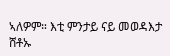ኣለዎም። እቲ ምንታይ ናይ መወዳእታ ሸቶኡ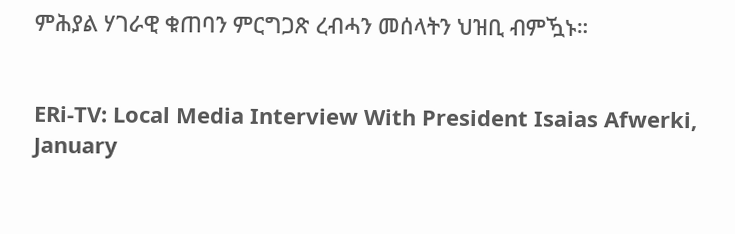ምሕያል ሃገራዊ ቁጠባን ምርግጋጽ ረብሓን መሰላትን ህዝቢ ብምዃኑ።


ERi-TV: Local Media Interview With President Isaias Afwerki, January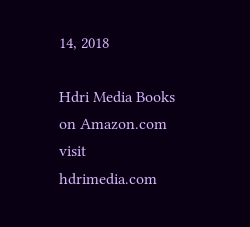14, 2018

Hdri Media Books on Amazon.com
visit hdrimedia.com